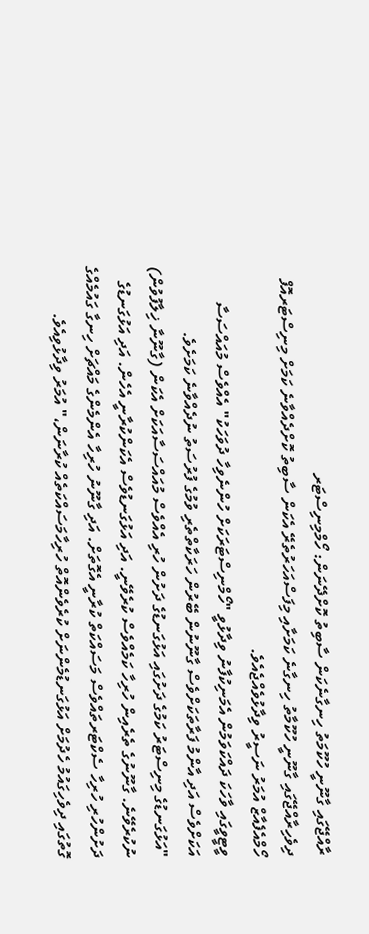ރާއްޖޭގައި ގާނޫނީ ހުކޫމަތު ހިނގާނެކަން ސާބިތު ކޮށްދޭނަން: ހޯމްމިނިސްޓަރ
ދިވެހިރާއްޖޭގައި ގާނޫނީ ހުކޫމާތު ހިނގާނެ ކަމަށާއި މިފަސްއަހަރުތެރޭ އެކަން ސާބިތު ކޮށްދެއްވާނެ ކަމަށް މިނިސްޓަރއޮފް ހޯމްއެފެއާޒް އުމަރު ނަސީރު ވިދާޅުވެއްޖެއެވެ.
ވީޓީވީގައި ވާހަކަ ދައްކަވަމުން އެމަނިކުފާނު ވިދާޅުވީ "ހޯމްނިސްޓަރަކަށް ހުންނެވިހާ ދުވަހަކު" އެއްވެސް މުއައްސަސާ އަކަށްވެސް އަދި އާންމު ފަރާތަކަށްވެސް ގާނޫނުން ބޭރުން ހަރަކާތްތެރި ވުމުގެ ފުރުސަތު ނުދެއްވާނެ ކަމަށެވެ.
"އަޅުގަނޑުގެ މިނިސްޓަރު ކަމުގެ ދަށުގައި އަޅުގަނޑުގެ ދަށުން ހުރި އެއްވެސް މުއައްސަސާއަކަށް އެކަން (ގާނޫނާ ޚިލާފުވުން) ނުކުރެވޭނެ. ގާނޫނުގެ ތެރެއިން ހުރިހާ ކަމެއްވެސް ކުރެވޭނީ. އަދި އަޅުގަނޑުވެސް އެކަންކުރާނީ އެހެން. އަދި އަޅުގަނޑުގެ ދަށުންހުރި ހުރިހާ ސެކްޓަރތައްވެސް މަސައްކަތް ކުރާނީ އެގޮތަށް. އަދި ގާނޫނު ހުރިހާ އެންމެންގެ މައްޗަށް ހިނގާ ގައުމެއްގެ ގޮތުގައި ދިވެހިގައުމު ހެދުމަށް އަޅުގަނޑުމެންނަށް ކުރެވެންއޮތް ހުރިހާމަސައްކަތެއް ކުރާނަން،" އުމަރު ވިދާޅުވިއެވެ.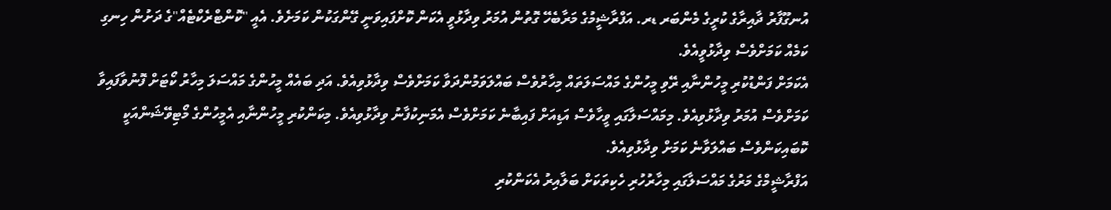އުނގޫފާރު ދާއިރާގެ ކުރީގެ މެންބަރ ޑރ. އަފްރާޝީމުގެ މަރާބެހޭ ގޮތުން އުމަރު ވިދާޅުވީ އެކަން ކޮށްފައިވަނީ ގޭންގަކުން ކަމަށެވެ. އެއީ "ކޮންޓްރެކްޓެއް"ގެ ދަށުން ހިނގި ކަމެއް ކަމަށްވެސް ވިދާޅުވީއެވެ.
އެކަމަށް ފަންޑުކުރި މީހުންނާއި ރޭވި މީހުންގެ މައްސަލަތައް މިހާރުވެސް ބައްލަވަމުންދަވާ ކަމަށްވެސް ވިދާޅުވިއެވެ. އަދި ބައެއް މީހުންގެ މައްސަލަ މިހާރު ކޯޓަށް ފޮނުވާފައިވާ ކަމަށްވެސް އުމަރު ވިދާޅުވިއެވެ. މިމައްސަލާގައި ވީހާވެސް އަޑިއަށް ފައިބާނެ ކަމަށްވެސް އެމަނިކުފާނު ވިދާޅުވިއެވެ. މިކަންކުރި މީހުންނާއި އެމީހުންގެ މޯޓިވޭޝަންއަކީ ކޮބައިކަންވެސް ބައްލަވާނެ ކަމަށް ވިދާޅުވިއެވެ.
އަފްރާޝީމްގެ މަރުގެ މައްސަލާގައި މިހާރުހުރި ހެކިތަކަށް ބަލާއިރު އެކަންކުރި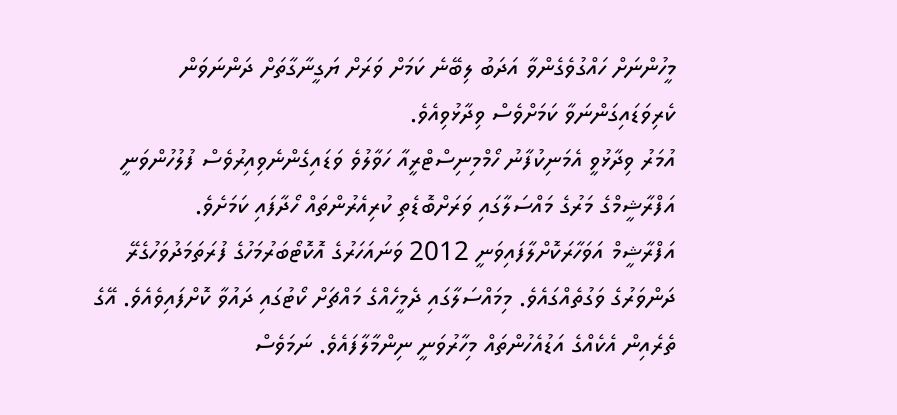މީހުންނަށް ހައްގުވެގެންވާ އަދަބު ލިބޭނެ ކަމަށް ވަރަށް ޔަގީނާގާތަށް ދަންނަވަން ކެރިވަޑައިގަންނަވާ ކަމަށްވެސް ވިދާޅުވިއެވެ.
އުމަރު ވިދާޅުވީ އެމަނިކުފާނު ހޯމްމިނިސްޓްރީއާ ހަވާލުވެ ވަޑައިގެންނެވިއިރުވެސް ފުލުހުންވަނީ އަފްރާޝީމްގެ މަރުގެ މައްސަލާގައި ވަރަށްބޮޑެތި ކުރިއެރުންތައް ހޯދާފައި ކަމަށެވެ.
އަފްރާޝީމް އަވަހާރަކޮށްލާފައިވަނީ 2012 ވަނައަހަރުގެ އޮކޮޓޯބަރުމަހުގެ ފުރަތަމަދުވަހުގެރޭ ދަންވަރުގެ ވަގުތެއްގައެވެ. މިމައްސަލާގައި ދެމީހެއްގެ މައްޗަށް ކޯޓުގައި ދައުވާ ކޮށްފައިވެއެވެ. އޭގެ ތެރެއިން އެކެއްގެ އަޑުއެހުންތައް މިހާރުވަނީ ނިންމާލާފައެވެ. ނަމަވެސް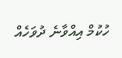ހުކުމް އިއްވާނެ ދުވަހެއް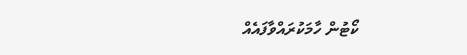ކޯޓުން ހާމަކުރައްވާފައެއް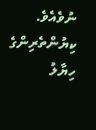ނުވެއެވެ.
ކިޔުންތެރިންގެ ހިޔާލު